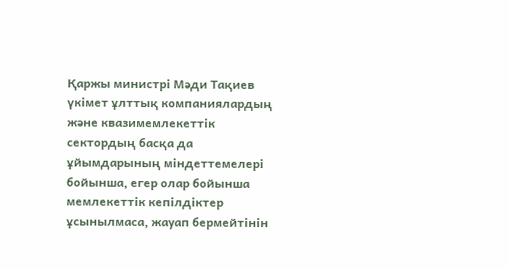Қаржы министрі Мәди Тақиев үкімет ұлттық компаниялардың және квазимемлекеттік сектордың басқа да ұйымдарының міндеттемелері бойынша, егер олар бойынша мемлекеттік кепілдіктер ұсынылмаса, жауап бермейтінін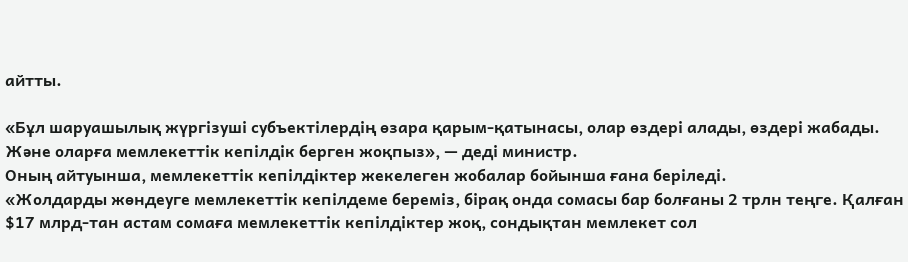айтты.

«Бұл шаруашылық жүргізуші субъектілердің өзара қарым-қатынасы, олар өздері алады, өздері жабады. Және оларға мемлекеттік кепілдік берген жоқпыз», — деді министр.
Оның айтуынша, мемлекеттік кепілдіктер жекелеген жобалар бойынша ғана беріледі.
«Жолдарды жөндеуге мемлекеттік кепілдеме береміз, бірақ онда сомасы бар болғаны 2 трлн теңге. Қалған $17 млрд-тан астам сомаға мемлекеттік кепілдіктер жоқ, сондықтан мемлекет сол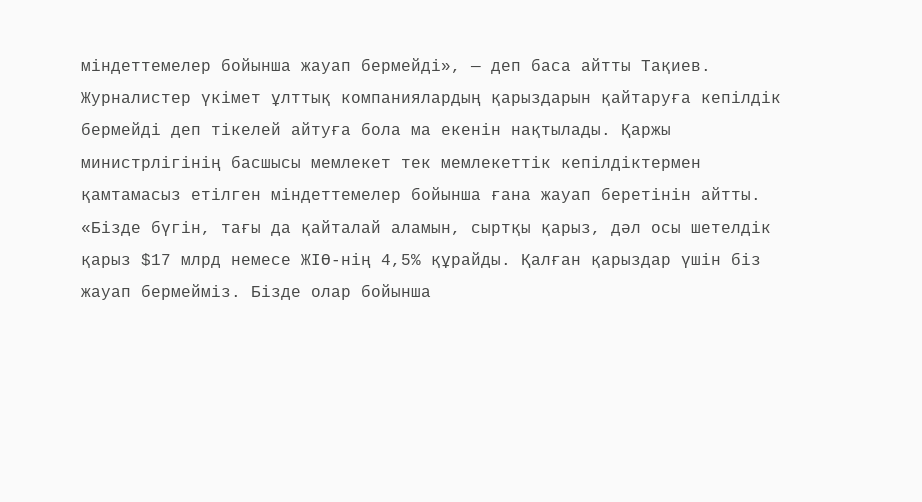міндеттемелер бойынша жауап бермейді», — деп баса айтты Тақиев.
Журналистер үкімет ұлттық компаниялардың қарыздарын қайтаруға кепілдік бермейді деп тікелей айтуға бола ма екенін нақтылады. Қаржы министрлігінің басшысы мемлекет тек мемлекеттік кепілдіктермен қамтамасыз етілген міндеттемелер бойынша ғана жауап беретінін айтты.
«Бізде бүгін, тағы да қайталай аламын, сыртқы қарыз, дәл осы шетелдік қарыз $17 млрд немесе ЖІӨ-нің 4,5% құрайды. Қалған қарыздар үшін біз жауап бермейміз. Бізде олар бойынша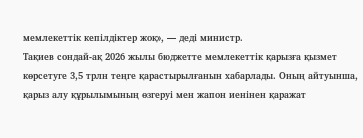мемлекеттік кепілдіктер жоқ», — деді министр.
Тақиев сондай-ақ 2026 жылы бюджетте мемлекеттік қарызға қызмет көрсетуге 3,5 трлн теңге қарастырылғанын хабарлады. Оның айтуынша, қарыз алу құрылымының өзгеруі мен жапон иенінен қаражат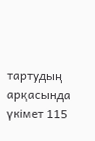тартудың арқасында үкімет 115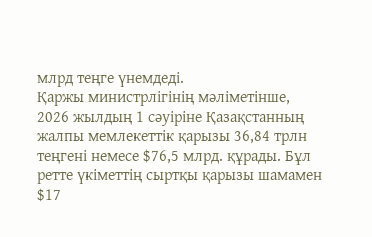млрд теңге үнемдеді.
Қаржы министрлігінің мәліметінше, 2026 жылдың 1 сәуіріне Қазақстанның жалпы мемлекеттік қарызы 36,84 трлн теңгені немесе $76,5 млрд. құрады. Бұл ретте үкіметтің сыртқы қарызы шамамен $17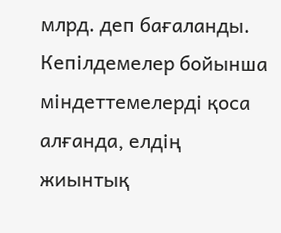млрд. деп бағаланды. Кепілдемелер бойынша міндеттемелерді қоса алғанда, елдің жиынтық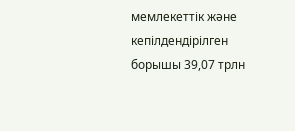мемлекеттік және кепілдендірілген борышы 39,07 трлн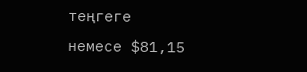теңгеге немесе $81,15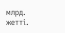млрд. жетті.